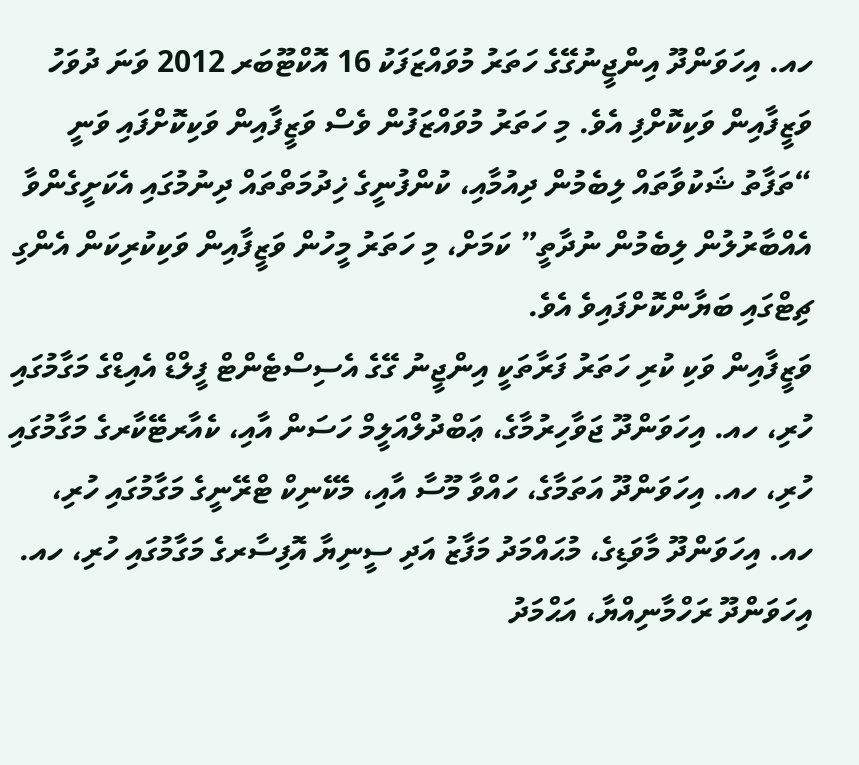ހއ. އިހަވަންދޫ އިންޖީނުގޭގެ ހަތަރު މުވައްޒަފަކު 16 އޮކްޓޫބަރ 2012 ވަނަ ދުވަހު ވަޒީފާއިން ވަކިކޮށްފި އެވެ. މި ހަތަރު މުވައްޒަފުން ވެސް ވަޒީފާއިން ވަކިކޮށްފައި ވަނީ “ތަފާތު ޝަކުވާތައް ލިބެމުން ދިއުމާއި، ކުންފުނީގެ ޚިދުމަތްތައް ދިނުމުގައި އެކަށީގެންވާ އެއްބާރުލުން ލިބެމުން ނުދާތީ” ކަމަށް، މި ހަތަރު މީހުން ވަޒީފާއިން ވަކިކުރިކަން އެންގި ޗިޓްގައި ބަޔާންކޮށްފައިވެ އެވެ.
ވަޒީފާއިން ވަކި ކުރި ހަތަރު ފަރާތަކީ އިންޖީނު ގޭގެ އެސިސްޓެންޓް ފީލްޑް އެއިޑްގެ މަގާމުގައި ހުރި، ހއ. އިހަވަންދޫ ޖަވާހިރުމާގެ، ޢަބްދުލްއަލީމް ހަސަން އާއި، ކެއާރޓޭކާރގެ މަގާމުގައި ހުރި، ހއ. އިހަވަންދޫ އަތަމާގެ، ހައްވާ މޫސާ އާއި، މެކޭނިކް ޓްރޭނީގެ މަގާމުގައި ހުރި، ހއ. އިހަވަންދޫ މާވަޑިގެ، މުޙައްމަދު މަފާޒު އަދި ސީނިޔާ އޮފިސާރގެ މަގާމުގައި ހުރި، ހއ. އިހަވަންދޫ ރަހްމާނިއްޔާ، އަޙްމަދު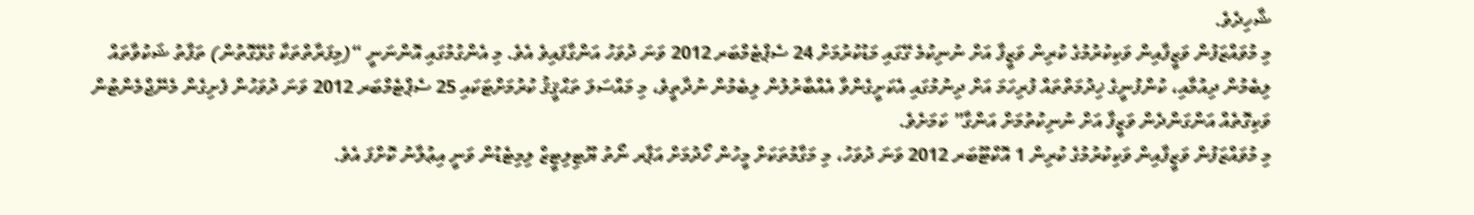ޝާހިދެވެ.
މި މުވައްޒަފުން ވަޒީފާއިން ވަކިކުރުމުގެ ކުރިން ވަޒީފާ އަށް ނުނިކުމެ ގޭގައި މަޑުކުރުމަށް 24 ސެޕްޓެމްބަރ 2012 ވަނަ ދުވަހު އަންގާފައިވެ އެވެ. މި އެންގުމުގައި އޮންނަނީ “(މިފަރާތްތަކާ ގުޅޭގޮތުން) ތަފާތު ޝަކުވާތައް ލިބެމުން ދިއުމާއި، ކުންފުނީގެ ޚިދުމަތްތައް ފުރިހަމަ އަށް ދިނުމުގައި އެކަށީގެންވާ އެއްބާރުލުން ލިބެމުން ނުދާތީވެ، މި މައްސަލަ ތަޙްޤީޤު ކުރުމަށްޓަކައި 25 ސެޕްޓެމްބަރ 2012 ވަނަ ދުވަހުން ފެށިގެން މެނޭޖްމެންޓުން ވަކިގޮތެއް އަންގަންދެން ވަޒީފާ އަށް ނުނިކުތުމަށް އަންގާ” ކަމަށެވެ.
މި މުވައްޒަފުން ވަޒީފާއިން ވަކިކުރުމުގެ ކުރިން 1 އޮކްޓޫބަރ 2012 ވަނަ ދުވަހު، މި މަގާމުތަކަށް މީހުން ހޯދުމަށް އަޕާރ ނޯތު ޔޫޓިލިޓީޒް ލިމިޓެޑުން ވަނީ އިޢުލާނު ކޮށްފަ އެވެ.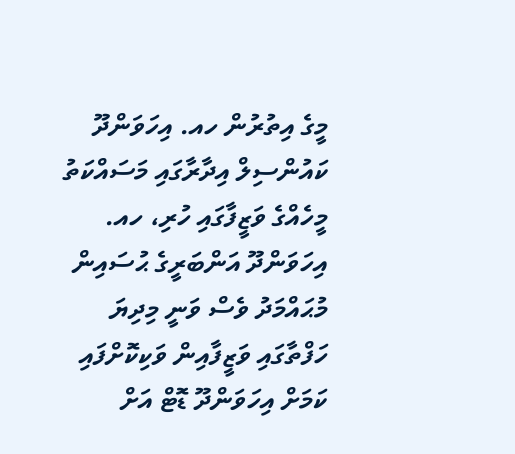މީގެ އިތުރުން ހއ. އިހަވަންދޫ ކައުންސިލް އިދާރާގައި މަސައްކަތު މީހެއްގެ ވަޒީފާގައި ހުރި، ހއ. އިހަވަންދޫ އަންބަރީގެ ޙުސައިން މުޙައްމަދު ވެސް ވަނީ މިދިޔަ ހަފްތާގައި ވަޒީފާއިން ވަކިކޮށްފައި ކަމަށް އިހަވަންދޫ ޑޮޓް އަށް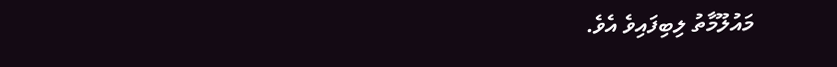މައުލޫމާތު ލިބިފައިވެ އެވެ.